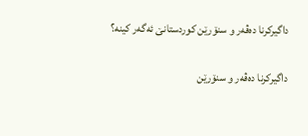داگیركرنا ده‌ڤه‌ر و سنۆرێن كوردستانێ ئه‌گه‌ر كینه‌؟

داگیركرنا ده‌ڤه‌ر و سنۆرێن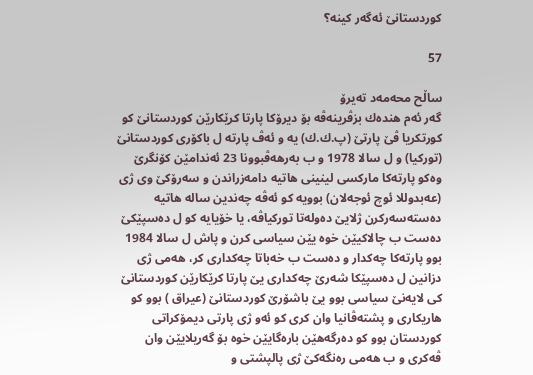كوردستانێ ئه‌گه‌ر كینه‌؟

57

ساڵح محه‌مه‌د ته‌یرۆ
گه‌ر ئه‌م هنده‌ك بزڤرینه‌ڤه‌ بۆ دیرۆكا پارتا كرێكارێن كوردستانێ كو كورتكریا ڤێ پارتێ (پ.ك.ك) یه‌ و ئه‌ڤ پارته‌ ل باكۆرى كوردستانێ (توركیا) و ل سالا 1978 و ب به‌رهه‌ڤبوونا 23 ئه‌ندامێن كۆنگرێ وه‌كو پارته‌كا ماركسى لینینى هاتیه‌ دامه‌زراندن و سه‌رۆكێ وى ژى (عه‌بدوللا ئوچ ئوجه‌لان) بوویه‌ كو ئه‌ڤه‌ چه‌ندین ساله‌ هاتیه‌ ده‌سته‌سه‌ركرن ژلایێ ده‌وله‌تا توركیاڤه‌، یا خۆیایه‌ كو ل ده‌سپێكێ ده‌ست ب چالاكیێن خوه‌ یێن سیاسى كرن و پاش ل سالا 1984 بوو پارته‌كا چه‌كدار و ده‌ست ب خه‌باتا چه‌كدارى كر، هه‌مى ژى دزانین ل ده‌سپێكا شه‌رێ چه‌كدارى یێ پارتا كرێكارێن كوردستانێ كى لایه‌نێ سیاسى بوو یێ باشۆرێ كوردستانێ (عیراق ) بوو كو هاریكارى و پشته‌ڤانیا وان كرى كو ئه‌و ژى پارتى دیمۆكراتى كوردستان بوو كو ده‌رگه‌هێن باره‌گایێن خوه‌ بۆ گه‌ریلایێن وان ڤه‌كرى و ب هه‌مى ره‌نگه‌كێ ژى پالپشتى و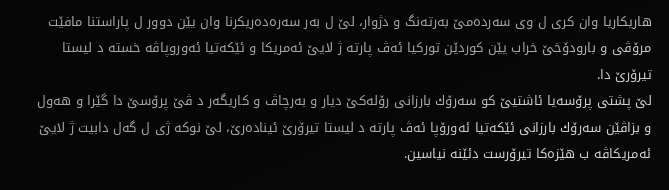هاریكاریا وان كرى ل وى سه‌رده‌مێ به‌رته‌نگ و دژوار، لێ ل به‌ر سه‌ره‌ده‌ریكرنا وان یێن دوور ل پاراستنا مافێت مرۆڤى و بارودۆخێ خراب یێن كوردێن توركیا ئه‌ڤ پارته‌ ژ لایێ ئه‌مریكا و ئێكه‌تیا ئه‌وروپاڤه‌ خسته‌ د لیستا تیرۆرێ دا.
لێ پشتى پرۆسه‌یا ئاشتیێ كو سه‌رۆك بارزانى رۆله‌كێ دیار و به‌رچاڤ و كاریگه‌ر د ڤێ پرۆسێ دا گێرا و هه‌ول و بزاڤێن سه‌رۆك بارزانى ئێكه‌تیا ئه‌ورۆپا ئه‌ڤ پارته‌ د لیستا تیرۆرێ ئیناده‌رێ، لێ نوكه‌ ژى ل گه‌ل دابیت ژ لایێ ئه‌مریكاڤه‌ ب هێزه‌كا تیرۆرست دئێنه‌ نیاسین.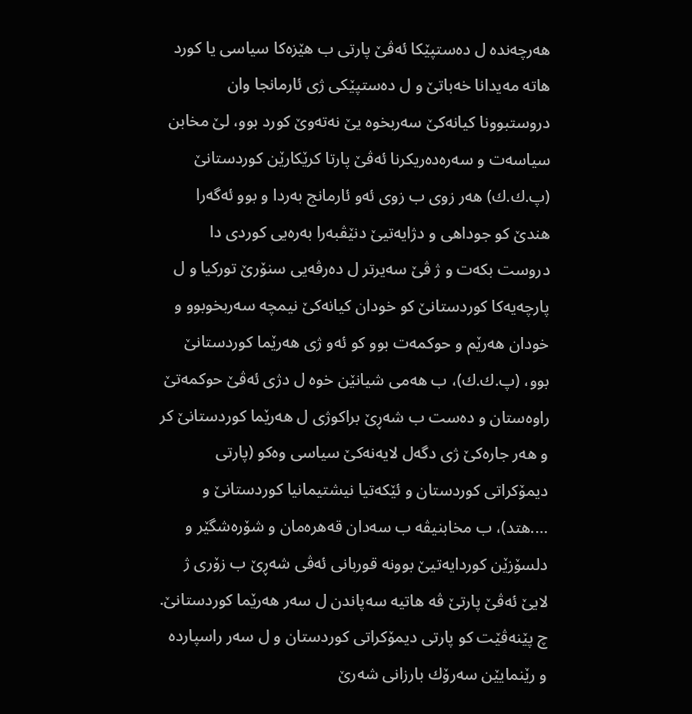هه‌رچه‌نده‌ ل ده‌ستپێكا ئه‌ڤێ پارتى ب هێزه‌كا سیاسى یا كورد هاته‌ مه‌یدانا خه‌باتێ و ل ده‌ستپێكى ژى ئارمانجا وان دروستبوونا كیانه‌كێ سه‌ربخوه‌ یێ نه‌ته‌وێ كورد بوو، لێ مخابن سیاسه‌ت و سه‌ره‌ده‌ریكرنا ئه‌ڤێ پارتا كرێكارێن كوردستانێ (پ.ك.ك) هه‌ر زوى ب زوى ئه‌و ئارمانج به‌ردا و بوو ئه‌گه‌را هندێ كو جوداهى و دژایه‌تیێ دنێڤبه‌را به‌ره‌یى كوردى دا دروست بكه‌ت و ژ ڤێ سه‌یرتر ل ده‌رڤه‌یى سنۆرێ توركیا و ل پارچه‌یه‌كا كوردستانێ كو خودان كیانه‌كێ نیمچه‌ سه‌ربخوبوو و خودان هه‌رێم و حوكمه‌ت بوو كو ئه‌و ژى هه‌رێما كوردستانێ بوو، (پ.ك.ك)، ب هه‌مى شیانێن خوه‌ ل دژى ئه‌ڤێ حوكمه‌تێ راوه‌ستان و ده‌ست ب شه‌ڕێ براكوژى ل هه‌رێما كوردستانێ كر و هه‌ر جاره‌كێ ژى دگه‌ل لایه‌نه‌كێ سیاسى وه‌كو (پارتى دیمۆكراتى كوردستان و ئێكه‌تیا نیشتیمانیا كوردستانێ و ….هتد)، ب مخابنیڤه‌ ب سه‌دان قه‌هره‌مان و شۆره‌شگێر و دلسۆزێن كوردایه‌تیێ بوونه‌ قوربانى ئه‌ڤى شه‌ڕێ ب زۆرى ژ لایێ ئه‌ڤێ پارتێ ڤه‌ هاتیه‌ سه‌پاندن ل سه‌ر هه‌رێما كوردستانێ.
چ پێنه‌ڤێت كو پارتى دیمۆكراتى كوردستان و ل سه‌ر راسپارده‌ و رێنمایێن سه‌رۆك بارزانى شه‌رێ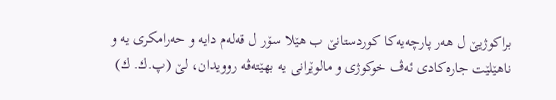براكوژیێ ل هه‌ر پارچه‌یه‌كا كوردستانێ ب هێلا سۆر ل قه‌له‌م دایه‌ و حه‌رامكرى یه‌ و ناهێلێت جاره‌كادى ئه‌ڤ خوكوژى و مالوێرانى یه‌ بهێته‌ڤه‌ روویدان، لێ (پ.ك. ك)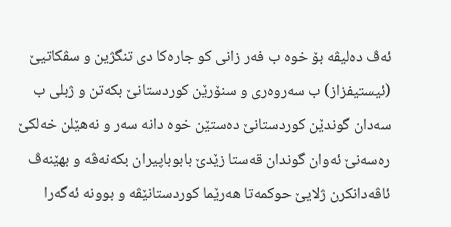ئه‌ڤ ده‌لیڤه‌ بۆ خوه‌ ب فه‌ر زانى كو جاره‌كا دى تنگژین و سڤكاتیێ (ئیستیفزاز) ب سه‌روه‌رى و سنۆرێن كوردستانێ بكه‌تن و ژبلى ب سه‌دان گوندێن كوردستانێ ده‌ستێن خوه‌ دانه‌ سه‌ر و نه‌هێلن خه‌لكێ ره‌سه‌نێ ئه‌وان گوندان قه‌ستا زێدێ بابوباپیران بكه‌نه‌ڤه‌ و بهێنه‌ڤ ئاڤه‌دانكرن ژلایێ حوكمه‌تا هه‌رێما كوردستانێڤه‌ و بوونه‌ ئه‌گه‌را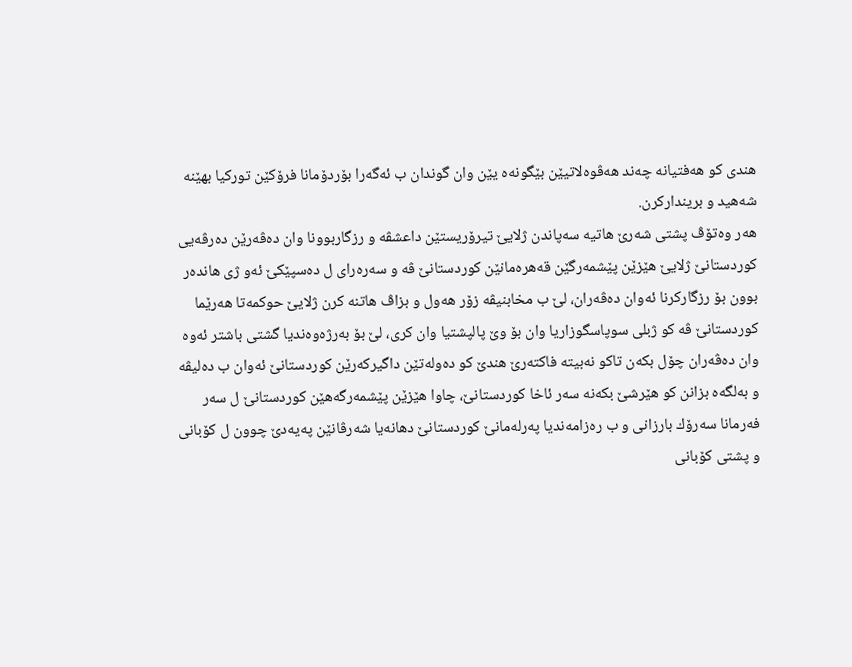هندى كو هه‌فتیانه‌ چه‌ند هه‌ڤوه‌لاتیێن بێگونه‌ه یێن وان گوندان ب ئه‌گه‌را بۆردۆمانا فرۆكێن توركیا بهێنه‌ شه‌هید و برینداركرن.
هه‌ر وه‌تۆڤ پشتى شه‌رێ هاتیه‌ سه‌پاندن ژلایێ تیرۆریستێن داعشڤه‌ و رزگاربوونا وان ده‌ڤه‌رێن ده‌رڤه‌یى كوردستانێ ژلایێ هێزێن پێشمه‌رگێن قه‌هره‌مانێن كوردستانێ ڤه‌ و سه‌ره‌راى ل ده‌سپێكێ ئه‌و ژى هانده‌ر بوون بۆ رزگاركرنا ئه‌وان ده‌ڤه‌ران، لێ ب مخابنیڤه‌ زۆر هه‌ول و بزاڤ هاتنه‌ كرن ژلایێ حوكمه‌تا هه‌رێما كوردستانێ ڤه‌ كو ژبلى سوپاسگوزاریا وان بۆ وێ پالپشتیا وان كرى، لێ بۆ به‌رژه‌وه‌ندیا گشتى باشتر ئه‌وه‌ وان ده‌ڤه‌ران چۆل بكه‌ن تاكو نه‌بیته‌ فاكته‌رێ هندێ كو ده‌وله‌تێن داگیركه‌رێن كوردستانێ ئه‌وان ب ده‌لیڤه‌ و به‌لگه‌ه بزانن كو هێرشێ بكه‌نه‌ سه‌ر ئاخا كوردستانێ، چاوا هێزێن پێشمه‌رگه‌هێن كوردستانێ ل سه‌ر فه‌رمانا سه‌رۆك بارزانى و ب ره‌زامه‌ندیا په‌رله‌مانێ كوردستانێ دهانه‌یا شه‌رڤانێن په‌یه‌دێ چوون ل كۆبانى و پشتى كۆبانى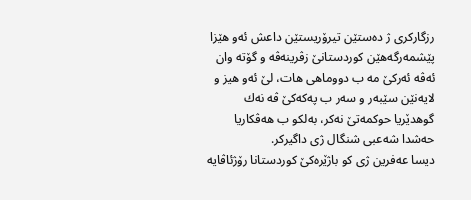رزگاركرى ژ ده‌ستێن تیرۆریستێن داعش ئه‌و هێزا پێشمه‌رگه‌هێن كوردستانێ زڤرینه‌ڤه‌ و گۆته‌ وان ئه‌ڤه‌ ئه‌ركێ مه‌ ب دووماهى هات، لێ ئه‌و هیز و لایه‌نێن سێبه‌ر و سه‌ر ب په‌كه‌كێ ڤه‌ نه‌ك گوهدێریا حوكمه‌تێ نه‌كر، به‌لكو ب هه‌ڤكاریا حه‌شدا شه‌عبى شنگال ژى داگیركر.
دیسا عه‌فرین ژى كو باژێره‌كێ كوردستانا رۆژئاڤایه‌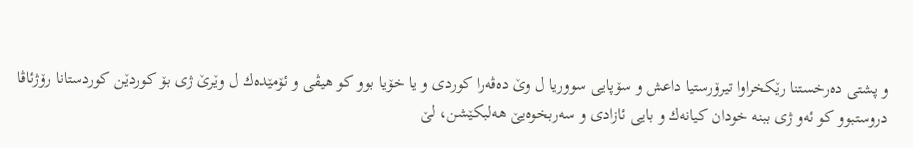و پشتى ده‌رخستنا رێكخراوا تیرۆرستیا داعش و سۆپایى سووریا ل وێ ده‌ڤه‌را كوردى و یا خۆیا بوو كو هیڤى و ئۆمێده‌ك ل وێرێ ژى بۆ كوردێن كوردستانا رۆژئاڤا دروستبوو كو ئه‌و ژى ببنه‌ خودان كیانه‌ك و بایى ئازادى و سه‌ربخوه‌یێ هه‌لبكێشن، لێ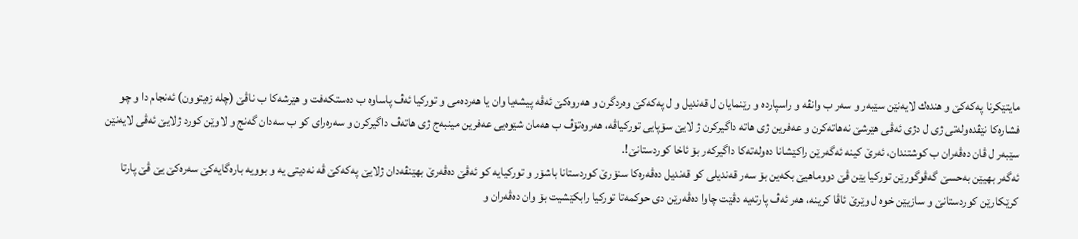مایتێكرنا په‌كه‌كێ و هنده‌ك لایه‌نێن سێبه‌ر و سه‌ر ب وانڤه‌ و راسپارده‌ و رێنمایان ل قه‌ندیل و ل په‌كه‌كێ وه‌ردگرن و هه‌روه‌كێ ئه‌ڤه‌ پیشه‌یا وان یا هه‌رده‌مى و توركیا ئه‌ڤ پاساوه‌ ب ده‌ستكه‌فت و هێرشه‌كا ب ناڤێ (چله‌ زه‌یتوون) ئه‌نجام دا و چو فشاره‌كا نێڤده‌وله‌تى ژى ل دژى ئه‌ڤى هێرشێ نه‌هاته‌كرن و عه‌فرین ژى هاته‌ داگیركرن ژ لایێ سۆپایى توركیاڤه‌، هه‌روه‌تۆڤ ب هه‌مان شێوه‌یى عه‌فرین مینبه‌ج ژى هاته‌ڤ داگیركرن و سه‌ره‌راى كو ب سه‌دان گه‌نج و لاوێن كورد ژلایێ ئه‌ڤى لایه‌نێن سێبه‌ر ل ڤان ده‌ڤه‌ران ب كوشتندان، ئه‌رێ كینه‌ ئه‌گه‌رێن راكێشانا ده‌وله‌ته‌كا داگیركه‌ر بۆ ئاخا كوردستانێ!.
ئه‌گه‌ر بهیێن به‌حسێ گه‌ڤوگورێن توركیا یێن ڤێ دووماهیێ بكه‌ین بۆ سه‌ر قه‌ندیلى كو قه‌ندیل ده‌ڤه‌ره‌كا سنۆرێ كوردستانا باشۆر و توركیایه‌ كو ئه‌ڤێ ده‌ڤه‌رێ بهێنڤه‌دان ژلایێ په‌كه‌كێ ڤه‌ نه‌دیتى یه‌ و بوویه‌ باره‌گایه‌كێ سه‌ره‌كێ یێ ڤێ پارتا كرێكارێن كوردستانێ و سازیێن خوه‌ ل وێرێ ئاڤا كرینه‌، هه‌ر ئه‌ڤ پارته‌یه‌ دڤێت چاوا ده‌ڤه‌رێن دى حوكمه‌تا توركیا رابكێشیت بۆ وان ده‌ڤه‌ران و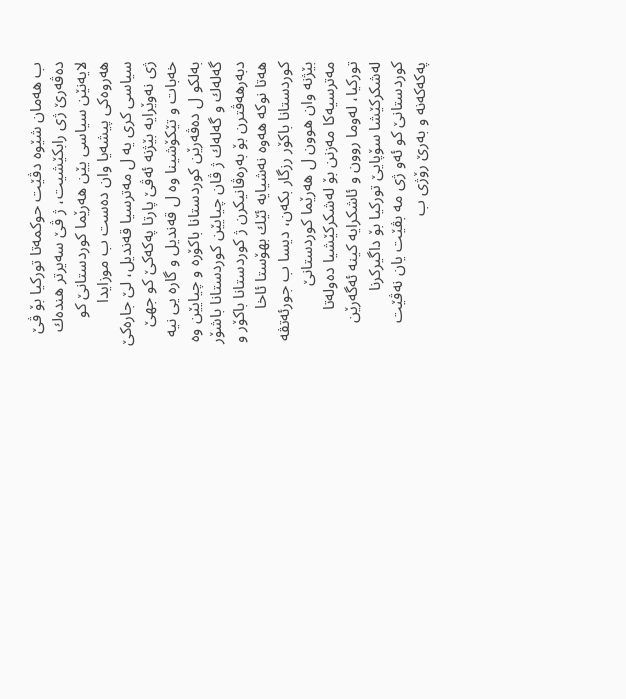ب هه‌مان شێوه‌ دڤێت حوكمه‌تا توركیا بۆ ڤێ ده‌ڤه‌رێ ژى رابكێشیت، ژ ڤێ سه‌یرتر هنده‌ك لایه‌نێن سیاسى یێن هه‌رێما كوردستانێ كو هه‌روه‌كى پیشه‌یا وان ده‌ست ب موزایدا سیاسى كرى یه‌ ل مه‌ترسیا قه‌ندیل، لێ جاره‌كێ ژى نه‌وێرایه‌ بێژنه‌ ئه‌ڤێ پارتا په‌كه‌كێ كو جهێ خه‌بات و تێكۆشینا وه‌ ل قه‌ندیل و گاره‌ یى نیه‌ به‌لكو ل ده‌ڤه‌رێن كوردستانا باكۆره‌ و چیایێن وه‌ گه‌له‌ك و گه‌له‌ك ژ ڤان چیایێن كوردستانا باشۆر دبه‌رهه‌ڤترن بۆ به‌ره‌ڤانیكرن ژ كوردستانا باكۆر و هه‌تا نوكه‌ هه‌وه‌ نه‌شیایه‌ ئێك بهۆستا ئاخا كوردستانا باكۆر رزگار بكه‌ن، دیسا ب جورئه‌تڤه‌ بێژنه‌ وان هوون ل هه‌رێما كوردستانێ مه‌ترسیه‌كا مه‌زنن بۆ له‌شكركێشیا ده‌وله‌تا توركیا، له‌وما روون و ئاشكرایه‌ كینه‌ ئه‌گه‌رێن له‌شكركێشا سۆپایێ توركیا بۆ داگیركرنا كوردستانێ كو ئه‌و ژى مه‌ بڤێت یان نه‌ڤێت په‌كه‌كه‌نه‌ و به‌رێ رۆژى ب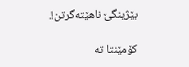بێژینگێ ناهێته‌گرتن!.

کۆمێنتا تە